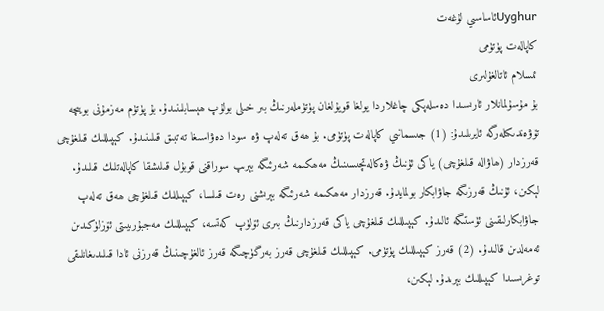Uyghurئاساسىي لۇغەت
كاپالەت پۈتۈمى
ئىسلام ئاتالغۇلىرى
بۇ مۇسۇلمانلار ئارىسىدا دەسلەپكى چاغلاردا يولغا قويۇلغان پۈتۈملەرنىڭ بىر خىلى بولۇپ ھېسابلىنىدۇ. بۇ پۈتۈم مەزمۇنى بويىچە تۆۋەندىكىلەرگە ئايرىلىدۇ: (1) جىسمانىي كاپالەت پۈتۈمى. بۇ ھەق تەلەپ ۋە سودا دەۋاسىغا تەتبىق قىلىنىدۇ. كېپىللىك قىلغۇچى قەرزدار (ھاۋالە قىلغۇچى) ياكى ئۇنىڭ ۋەكالەتچىسىنىڭ مەھكىمە شەرئىگە بېرىپ سوراقنى قوبۇل قىلىشقا كاپالەتلىك قىلىدۇ. لېكىن، ئۇنىڭ قەرزىگە جاۋابكار بولمايدۇ. قەرزدار مەھكىمە شەرئىگە بېرىشنى رەت قىلسا، كېپىللىك قىلغۇچى ھەق تەلەپ جاۋابكارلىقىنى ئۈستىگە ئالىدۇ. كېپىللىك قىلغۇچى ياكى قەرزدارنىڭ بىرى ئۆلۈپ كەتسە، كېپىللىك مەجبۇرىيىتى ئۆزلۈكىدىن ئەمەلدىن قالىدۇ. (2) قەرز كېپىللىك پۈتۈمى. كېپىللىك قىلغۇچى قەرز بەرگۈچىگە قەرز ئالغۇچىنىڭ قەرزنى ئادا قىلىدىغانلىقى توغرىسىدا كېپىللىك بېرىدۇ. لېكىن،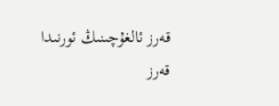قەرز ئالغۇچىنىڭ ئورنىدا قەرز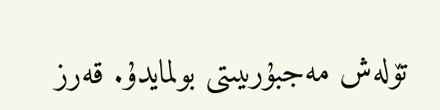تۆلەش مەجبۇرىيىتى بولمايدۇ. قەرز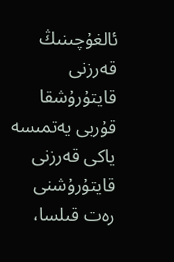ئالغۇچىنىڭ قەرزنى قايتۇرۇشقا قۇربى يەتمىسە ياكى قەرزنى قايتۇرۇشنى رەت قىلسا،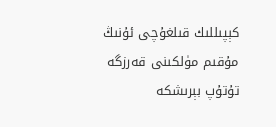كېپىللىك قىلغۇچى ئۇنىڭ مۇقىم مۈلكىنى قەرزگە تۇتۇپ بېرىشكە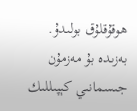ھوقۇقلۇق بولىدۇ. بەزىدە بۇ مەزمۇن جىسمانىي كېپىللىك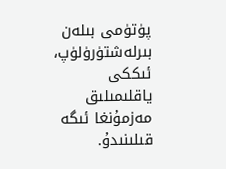پۈتۈمى بىلەن بىرلەشتۈرۈلۈپ، ئىككى ياقلىمىلىق مەزمۇنغا ئىگە قىلىنىدۇ.